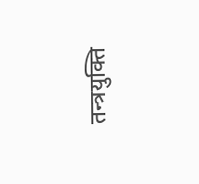तन्त्रयुक्ति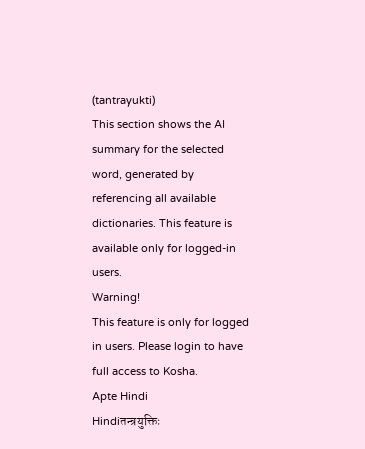(tantrayukti)
This section shows the AI summary for the selected word, generated by referencing all available dictionaries. This feature is available only for logged-in users.
Warning!
This feature is only for logged in users. Please login to have full access to Kosha.
Apte Hindi
Hindiतन्त्रयुक्तिः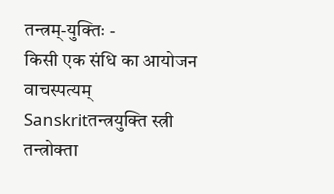तन्त्रम्-युक्तिः -
किसी एक संधि का आयोजन
वाचस्पत्यम्
Sanskritतन्त्रयुक्ति स्त्री तन्त्रोक्ता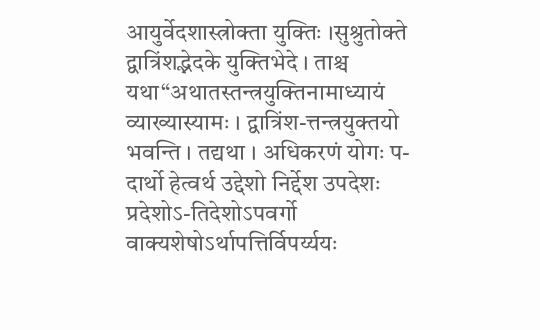आयुर्वेदशास्त्रोक्ता युक्तिः ।सुश्रुतोक्ते द्वात्रिंशद्भेदके युक्तिभेदे । ताश्च यथा“अथातस्तन्त्रयुक्तिनामाध्यायं व्याख्यास्यामः । द्वात्रिंश-त्तन्त्रयुक्तयो भवन्ति । तद्यथा । अधिकरणं योगः प-दार्थो हेत्वर्थ उद्देशो निर्द्देश उपदेशः प्रदेशोऽ-तिदेशोऽपवर्गो वाक्यशेषोऽर्थापत्तिर्विपर्य्ययः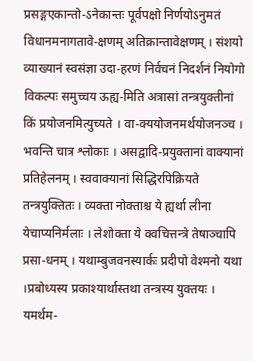प्रसङ्गएकान्तो-ऽनेकान्तः पूर्वपक्षो निर्णयोऽनुमतं विधानमनागतावे-क्षणम् अतिक्रान्तावेक्षणम् । संशयो व्याख्यानं स्वसंज्ञा उदा-हरणं निर्वचनं निदर्शनं नियोगो विकल्पः समुच्चय ऊह्य-मिति अत्रासां तन्त्रयुक्तीनां किं प्रयोजनमित्युच्यते । वा-क्ययोजनमर्थयोजनञ्च । भवन्ति चात्र श्लोकाः । असद्वादि-प्रयुक्तानां वाक्यानां प्रतिहेलनम् । स्ववाक्यानां सिद्धिरपिक्रियते तन्त्रयुक्तितः । व्यक्ता नोक्ताश्च ये ह्यर्था लीना येचाप्यनिर्मलाः । लेशोक्ता ये क्वचित्तन्त्रे तेषाञ्चापि प्रसा-धनम् । यथाम्बुजवनस्यार्कः प्रदीपो वेश्मनो यथा ।प्रबोध्यस्य प्रकाश्यार्थास्तथा तन्त्रस्य युक्तयः । यमर्थम-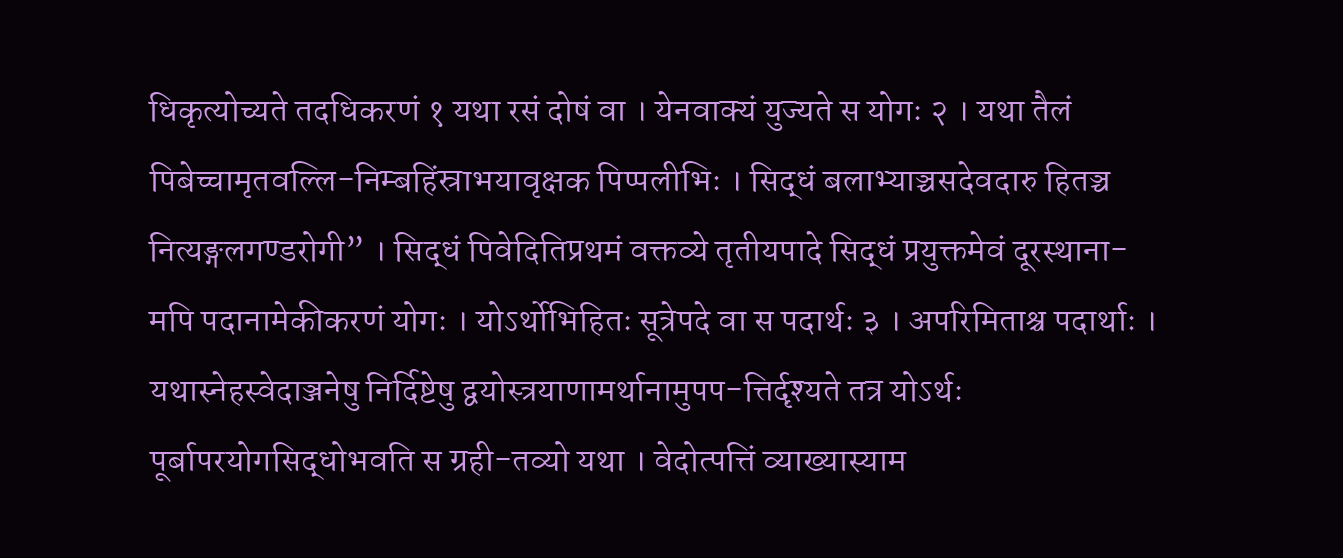धिकृत्योच्यते तदधिकरणं १ यथा रसं दोषं वा । येनवाक्यं युज्यते स योगः २ । यथा तैलं पिबेच्चामृतवल्लि-निम्बहिंस्राभयावृक्षक पिप्पलीभिः । सिद्धं बलाभ्याञ्चसदेवदारु हितञ्च नित्यङ्गलगण्डरोगी” । सिद्धं पिवेदितिप्रथमं वक्तव्ये तृतीयपादे सिद्धं प्रयुक्तमेवं दूरस्थाना-मपि पदानामेकीकरणं योगः । योऽर्थोभिहितः सूत्रेपदे वा स पदार्थः ३ । अपरिमिताश्च पदार्थाः । यथास्नेहस्वेदाञ्जनेषु निर्दिष्टेषु द्वयोस्त्रयाणामर्थानामुपप-त्तिर्दृश्यते तत्र योऽर्थः पूर्बापरयोगसिद्धोभवति स ग्रही-तव्यो यथा । वेदोत्पत्तिं व्याख्यास्याम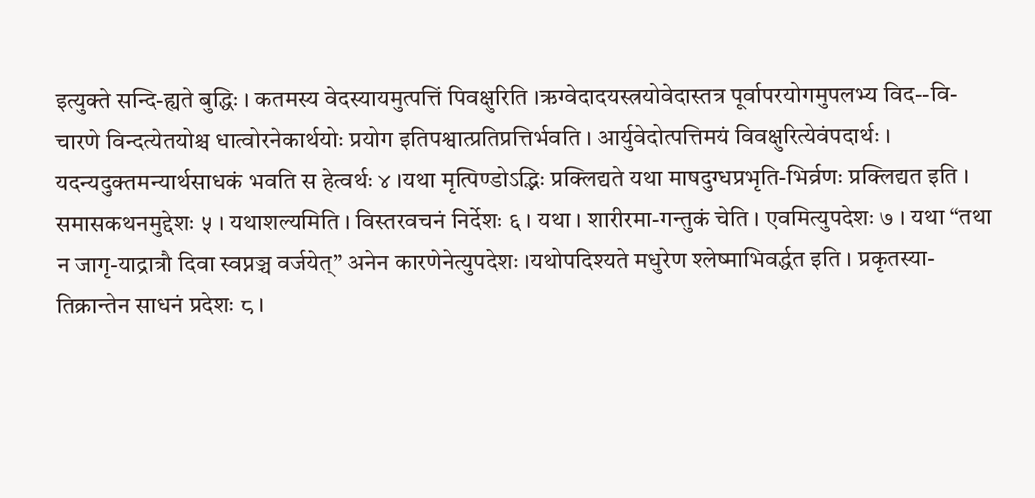इत्युक्ते सन्दि-ह्यते बुद्धिः । कतमस्य वेदस्यायमुत्पत्तिं पिवक्षुरिति ।ऋग्वेदादयस्त्रयोवेदास्तत्र पूर्वापरयोगमुपलभ्य विद--वि-चारणे विन्दत्येतयोश्च धात्वोरनेकार्थयोः प्रयोग इतिपश्वात्प्रतिप्रत्तिर्भवति । आर्युवेदोत्पत्तिमयं विवक्षुरित्येवंपदार्थः । यदन्यदुक्तमन्यार्थसाधकं भवति स हेत्वर्थः ४ ।यथा मृत्पिण्डोऽद्भिः प्रक्लिद्यते यथा माषदुग्धप्रभृति-भिर्व्रणः प्रक्लिद्यत इति । समासकथनमुद्देशः ५ । यथाशल्यमिति । विस्तरवचनं निर्देशः ६ । यथा । शारीरमा-गन्तुकं चेति । एवमित्युपदेशः ७ । यथा “तथा न जागृ-याद्रात्रौ दिवा स्वप्नञ्च वर्जयेत्” अनेन कारणेनेत्युपदेशः ।यथोपदिश्यते मधुरेण श्लेष्माभिवर्द्धत इति । प्रकृतस्या-तिक्रान्तेन साधनं प्रदेशः ८ ।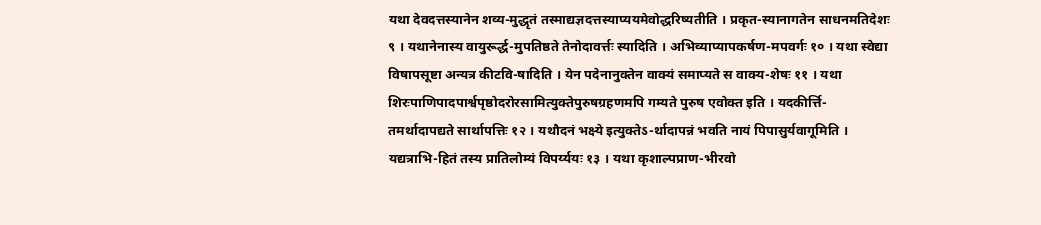यथा देवदत्तस्यानेन शव्य-मुद्धृतं तस्माद्यज्ञदत्तस्याप्ययमेवोद्धरिष्यतीति । प्रकृत-स्यानागतेन साधनमतिदेशः ९ । यथानेनास्य वायुरूर्द्ध-मुपतिष्ठते तेनोदावर्त्तः स्यादिति । अभिव्याप्यापकर्षण-मपवर्गः १० । यथा स्वेद्या विषापसूष्टा अन्यत्र कीटवि-षादिति । येन पदेनानुक्तेन वाक्यं समाप्यते स वाक्य-शेषः ११ । यथा शिरःपाणिपादपार्श्वपृष्ठोदरोरसामित्युक्तेपुरुषग्रहणमपि गम्यते पुरुष एवोक्त इति । यदकीर्त्ति-तमर्थादापद्यते सार्थापत्तिः १२ । यथौदनं भक्ष्ये इत्युक्तेऽ-र्थादापन्नं भवति नायं पिपासुर्यवागूमिति । यद्यत्राभि-हितं तस्य प्रातिलोम्यं विपर्य्ययः १३ । यथा कृशाल्पप्राण-भीरवो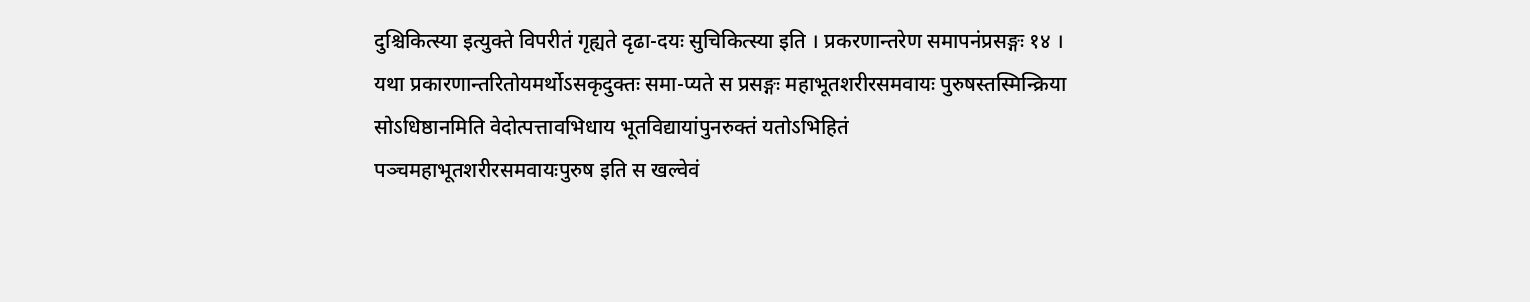दुश्चिकित्स्या इत्युक्ते विपरीतं गृह्यते दृढा-दयः सुचिकित्स्या इति । प्रकरणान्तरेण समापनंप्रसङ्गः १४ । यथा प्रकारणान्तरितोयमर्थोऽसकृदुक्तः समा-प्यते स प्रसङ्गः महाभूतशरीरसमवायः पुरुषस्तस्मिन्क्रिया सोऽधिष्ठानमिति वेदोत्पत्तावभिधाय भूतविद्यायांपुनरुक्तं यतोऽभिहितं पञ्चमहाभूतशरीरसमवायःपुरुष इति स खल्वेवं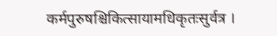कर्मपुरुषश्चिकित्सायामधिकृतःसुर्वत्र ।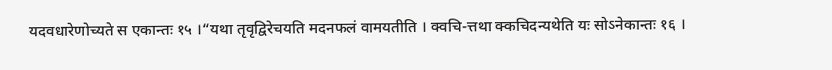यदवधारेणोच्यते स एकान्तः १५ ।“यथा तृवृद्विरेचयति मदनफलं वामयतीति । क्वचि-त्तथा क्कचिदन्यथेति यः सोऽनेकान्तः १६ ।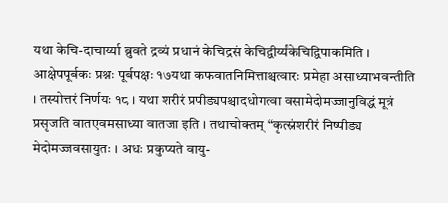यथा केचि-दाचार्य्या ब्रुवते द्रव्यं प्रधानं केचिद्रसं केचिद्वीर्य्यंकेचिद्विपाकमिति । आक्षेपपूर्बकः प्रश्नः पूर्बपक्षः १७यथा कफवातनिमित्ताश्चत्वारः प्रमेहा असाध्याभवन्तीति । तस्योत्तरं निर्णयः १८ । यथा शरीरं प्रपीड्यपश्चादधोगत्वा वसामेदोमज्जानुविद्धं मूत्रं प्रसृजति वातएवमसाध्या वातजा इति । तथाचोक्तम् “कृत्स्नंशरीरं निष्पीड्य मेदोमज्जवसायुतः । अधः प्रकुप्यते वायु-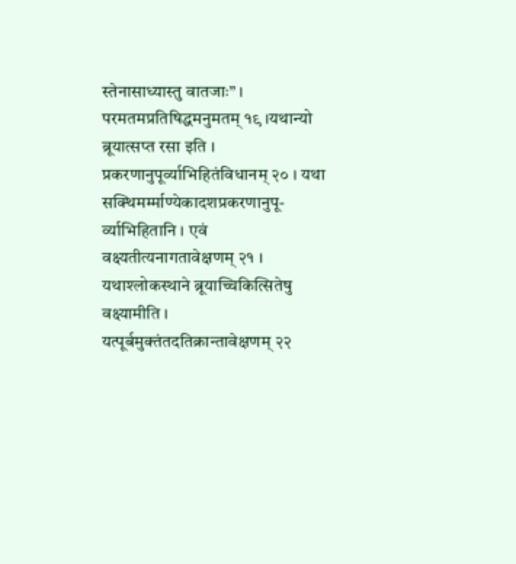स्तेनासाध्यास्तु वातजाः” । परमतमप्रतिषिद्धमनुमतम् १९ ।यथान्यो ब्रूयात्सप्त रसा इति । प्रकरणानुपूर्व्याभिहितंविधानम् २० । यथा सक्थिमर्म्माण्येकादशप्रकरणानुपू-र्व्याभिहितानि । एवं वक्ष्यतीत्यनागतावेक्षणम् २१ । यथाश्लोकस्थाने ब्रूयाच्चिकित्सितेषु वक्ष्यामीति । यत्पूर्बमुक्तंतदतिक्रान्तावेक्षणम् २२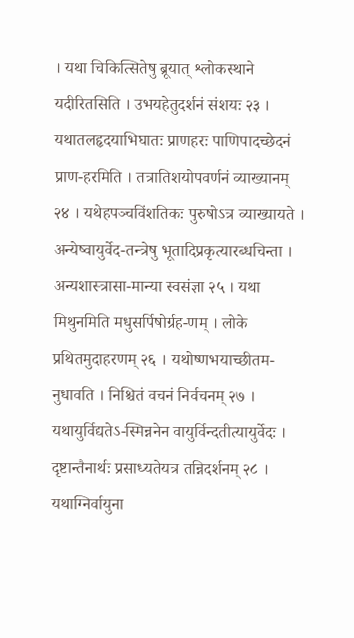। यथा चिकित्सितेषु ब्रूयात् श्लोकस्थाने यदीरितसिति । उभयहेतुदर्शनं संशयः २३ । यथातलहृदयाभिघातः प्राणहरः पाणिपादच्छेदनं प्राण-हरमिति । तत्रातिशयोपवर्णनं व्याख्यानम् २४ । यथेहपञ्चविंशतिकः पुरुषोऽत्र व्याख्यायते । अन्येष्वायुर्वेद-तन्त्रेषु भूतादिप्रकृत्यारब्धचिन्ता । अन्यशास्त्रासा-मान्या स्वसंज्ञा २५ । यथा मिथुनमिति मधुसर्पिषोर्ग्रह-णम् । लोके प्रथितमुदाहरणम् २६ । यथोष्णभयाच्छीतम-नुधावति । निश्चितं वचनं निर्वचनम् २७ । यथायुर्विद्यतेऽ-स्मिन्ननेन वायुर्विन्दतीत्यायुर्वेदः । दृष्टान्तैनार्थः प्रसाध्यतेयत्र तन्निदर्शनम् २८ । यथाग्निर्वायुना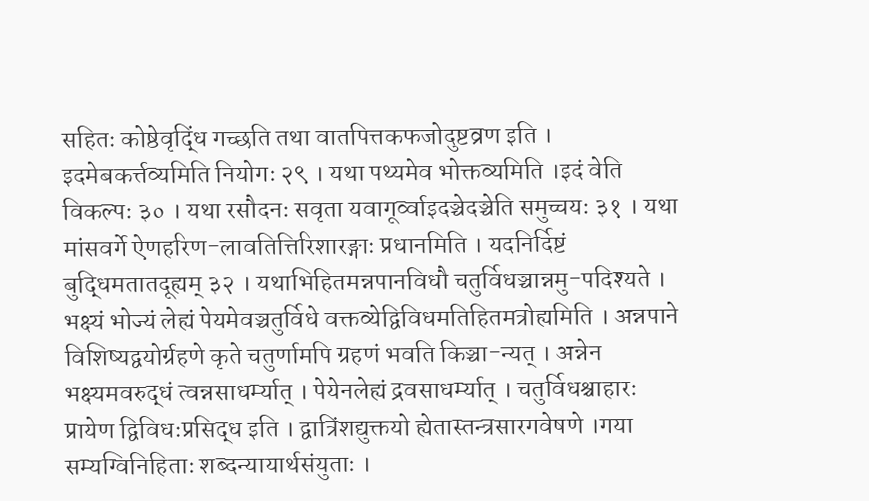सहितः कोष्ठेवृद्धिं गच्छति तथा वातपित्तकफजोदुष्टव्रण इति । इदमेबकर्त्तव्यमिति नियोगः २९ । यथा पथ्यमेव भोक्तव्यमिति ।इदं वेति विकल्पः ३० । यथा रसौदनः सवृता यवागूर्व्वाइदञ्चेदञ्चेति समुच्चयः ३१ । यथा मांसवर्गे ऐणहरिण-लावतित्तिरिशारङ्गाः प्रधानमिति । यदनिर्दिष्टं बुद्धिमतातदूह्यम् ३२ । यथाभिहितमन्नपानविधौ चतुर्विधञ्चान्नमु-पदिश्यते । भक्ष्यं भोज्यं लेह्यं पेयमेवञ्चतुर्विधे वक्तव्येद्विविधमतिहितमत्रोह्यमिति । अन्नपाने विशिष्यद्वयोर्ग्रहणे कृते चतुर्णामपि ग्रहणं भवति किञ्चा-न्यत् । अन्नेन भक्ष्यमवरुद्धं त्वन्नसाधर्म्यात् । पेयेनलेह्यं द्रवसाधर्म्यात् । चतुर्विधश्चाहारः प्रायेण द्विविधःप्रसिद्ध इति । द्वात्रिंशद्युक्तयो ह्येतास्तन्त्रसारगवेषणे ।गया सम्यग्विनिहिताः शब्दन्यायार्थसंयुताः ।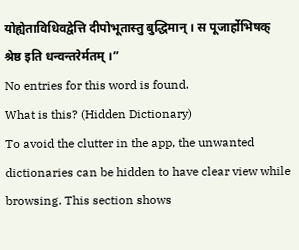योह्येताविधिवद्वेत्ति दीपोभूतास्तु बुद्धिमान् । स पूजार्होभिषक् श्रेष्ठ इति धन्वन्तरेर्मतम् ।”
No entries for this word is found.
What is this? (Hidden Dictionary)
To avoid the clutter in the app, the unwanted dictionaries can be hidden to have clear view while browsing. This section shows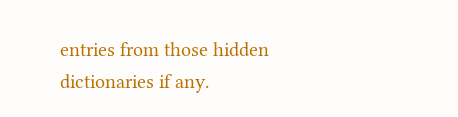entries from those hidden dictionaries if any.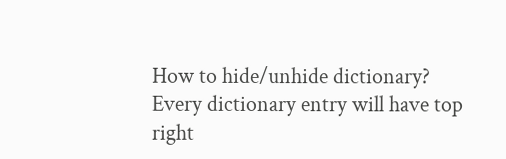How to hide/unhide dictionary?
Every dictionary entry will have top right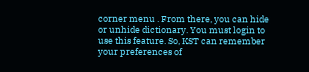corner menu . From there, you can hide or unhide dictionary. You must login to use this feature. So, KST can remember your preferences of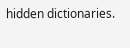hidden dictionaries.